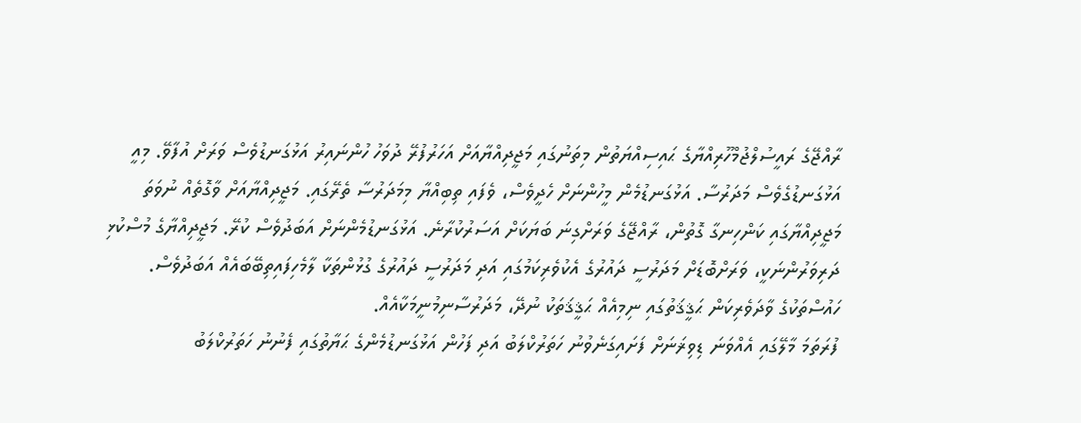ރާއްޖޭގެ ރައީސުލްޖުމްހޫރިއްޔާގެ ޙައިސިއްޔަތުން މިތަނުގައި މަޖީދިއްޔާއަށް އަހަރުފުރޭ ދުވަހު ހުންނައިރު އަޅުގަނޑުވެސް ވަރަށް އުފާވޭ. މިއީ އަޅުގަނޑުގެވެސް މަދަރުސާ. އަޅުގަނޑުމެން މީހުންނަށް ހެދީވެސް، ވެފައި ތިބިއްޔާ މިމަދަރުސާ ތެރޭގައި. މަޖީދިއްޔާއަށް ވާގޮތެއް ނުވަތަ މަޖީދިއްޔާގައި ކަންހިނގާ ގޮތުން، ރާއްޖޭގެ ވަރަށްގިނަ ބަޔަކަށް އަސަރުކުރާނެ. އަޅުގަނޑުމެންނަށް އަބަދުވެސް ކުރޭ. މަޖީދިއްޔާގެ މުސްކުޅި ދަރިވަރުންނަކީ، ވަރަށްބޮޑަށް މަދަރުސީ ދައުރުގެ އެކުވެރިކަމުގައި އަދި މަދަރުސީ ދައުރުގެ ގުޅުންތަކާ ލާމެހިފައިތިބޭބައެއް އަބަދުވެސް. ހައުސްތަކުގެ ވާދަވެރިކަން ޙަޤީޤަތުގައި ނިމިއެއް ޙަޤީޤަތަކު ނުދޭ، މަދަރުސާނިމުނީމަކާއެއް.
ފުރަތަމަ މާލޭގައި އެއްވަނަ ޑިވިޜަނަށް ފަށައިގަނެވުނު ހަތަރުކްލަބު އަދި ފަހުން އަޅުގަނޑުމެންގެ ޙަޔާތުގައި ފެނުނު ހަތަރުކްލަބު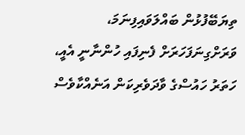ތިޔަބޭފުޅުން ބައްލަވައިފިނަމަ، ވަރަށްގިނަފަހަރަށް ފެނިފައި ހުންނާނީ އެއީ، ހަތަރު ހައުސްގެ ވާދަވެރިކަން އަނެއްކާވެސް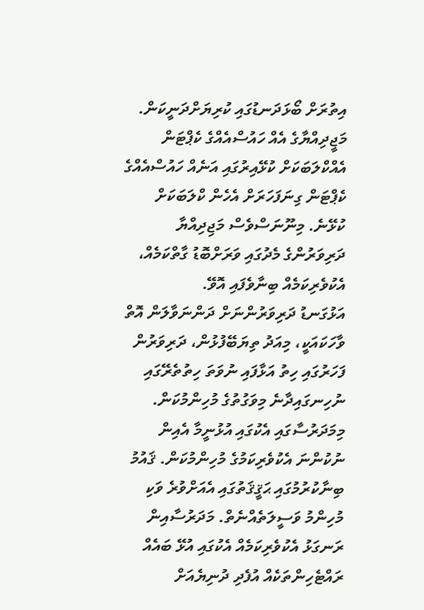އިތުރަށް ބޯޅަދަނޑުގައި ކުރިޔަށްދަނީކަން. މަޖީދިއްޔާގެ އެއް ހައުސްއެއްގެ ކެޕްޓަން އެއްކްލަބަކަށް ކުޅޭއިރުގައި އަނެއް ހައުސްއެއްގެ ކެޕްޓަން ގިނަފަހަރަށް އެހެން ކްލަބަކަށް ކުޅޭނެ. މިނޫނަސްވެސް މަޖިދިއްޔާ ދަރިވަރުންގެ މެދުގައި ވަރަށްބޮޑު ގާތްކަމެއް، އެކުވެރިކަމެއް ބިނާވެފައި އޮވޭ.
އަޅުގަނޑު ދަރިވަރުންނަށް ދަންނަވާލަން އޮތް ވާހަކައަކީ، މިއަދު ތިޔަބޭފުޅުން، ދަރިވަރުން ފަހަރުގައި ހިތު އަޅާފައި ނުވަތަ ހިތުތެރޭގައި ނުހިނގައިދާނެ މިވަގުތުގެ މުހިންމުކަން. މިމަދަރުސާގައި އެކުގައި އުޅުނީމާ އެއިން ނުކުންނަ އެކުވެރިކަމުގެ މުހިންމުކަން. ޤައުމު ބިނާކުރުމުގައި ޙަޤީޤަތުގައި އެއަށްވުރެ ވަކި މުހިންމު ވަސީލަތެއްނެތް. މަދަރުސާއިން ރަނގަޅު އެކުވެރިކަމެއް އެކުގައި އުޅޭ ބައެއް ރައްޓެހިންތަކެއް އުފެދި ދުނިޔެއަށް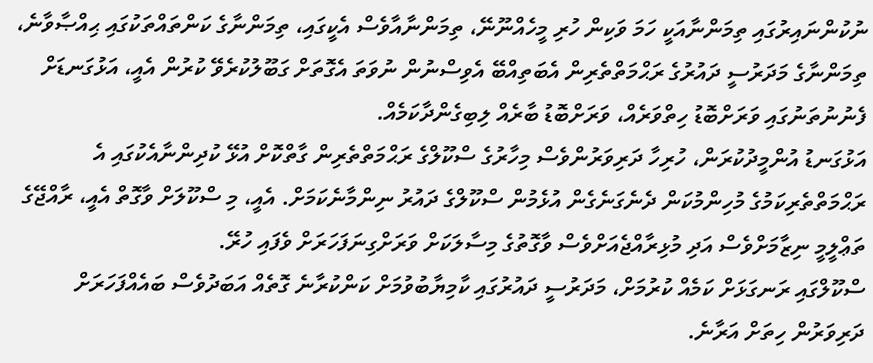ނުކުންނައިރުގައި ތިމަންނާއަކީ ހަމަ ވަކިން ހުރި މީހެއްނޫނޭ، ތިމަންނާއާވެސް އެކީގައި، ތިމަންނާގެ ކަންތައްތަކުގައި ޙިއްޞާވާނެ، ތިމަންނާގެ މަދަރުސީ ދައުރުގެ ރަޙްމަތްތެރިން އެބަތިއްބޭ އެވިސްނުން ނުވަތަ އެގޮތަށް ގަބޫލުކުރެވޭ ކުރުން އެއީ، އަޅުގަނޑަށް ފެނުނުތަނުގައި ވަރަށްބޮޑު ހިތްވަރެއް، ވަރަށްބޮޑު ބާރެއް ލިބިގެންދާކަމެއް.
އަޅުގަނޑު އުންމީދުކުރަން، ހުރިހާ ދަރިވަރުންވެސް މިހާރުގެ ސްކޫލްގެ ރަޙްމަތްތެރިން ގާތްކޮށް އުޅޭ ކުދިންނާއެކުގައި އެ ރަޙްމަތްތެރިކަމުގެ މުހިންމުކަން ދެނެގަނެގެން އުޅެމުން ސްކޫލްގެ ދައުރު ނިންމާނެކަމަށް. އެއީ، މި ސްކޫލަށް ވާގޮތް އެއީ، ރާއްޖޭގެ ތަޢްލީމީ ނިޒާމަށްވެސް އަދި މުޅިރާއްޖެއަށްވެސް ވާގޮތުގެ މިސާލަކަށް ވަރަށްގިނަފަހަރަށް ވެފައި ހުރޭ.
ސްކޫލްގައި ރަނގަޅަށް ކަމެއް ކުރުމަށް، މަދަރުސީ ދައުރުގައި ކާމިޔާބުވުމަށް ކަންކުރާނެ ގޮތެއް އަބަދުވެސް ބައެއްފަހަރަށް ދަރިވަރުން ހިތަށް އަރާނެ.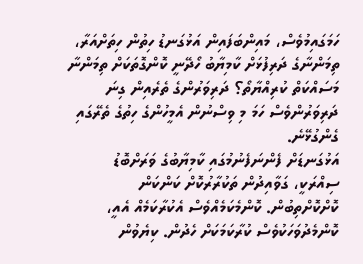ހަމަގައިމުވެސް، މައިންބަފައިން އަޅުގަނޑު ހިތުން ހިތަށްއަރާ، ތިމަންނާގެ ދަރިފުޅަށް ކާމިޔާބު ހޯދޭނީ ކޮންގޮތަކަށް ތިމަންނާ މަސައްކަތް ކުރިއްޔާތޯ؟ ދަރިވަރުންގެ ތެރެއިން ގިނަ ދަރިވަރުންވެސް ހަމަ މި ވިސްނުން އެމީހުންގެ ހިތުގެ ތެރޭގައި ގެންގުޅޭނެ.
އަޅުގަނޑަށް ފެންނަފެނުމުގައި ކާމިޔާބުގެ ވަރަށްބޮޑު ސިއްރަކީ، ގަވާއިދުން ތަކުރާރުކޮށް ކަންކަން ކޮށްކޮށްތިބުން. ކޮންމެކަމެއްވެސް އެކުރާކަމެއް އެއީ، ކޮންމެދުވަހަކުވެސް ކުރާކަމަކަށް ހެދުން. ކިޔެވުން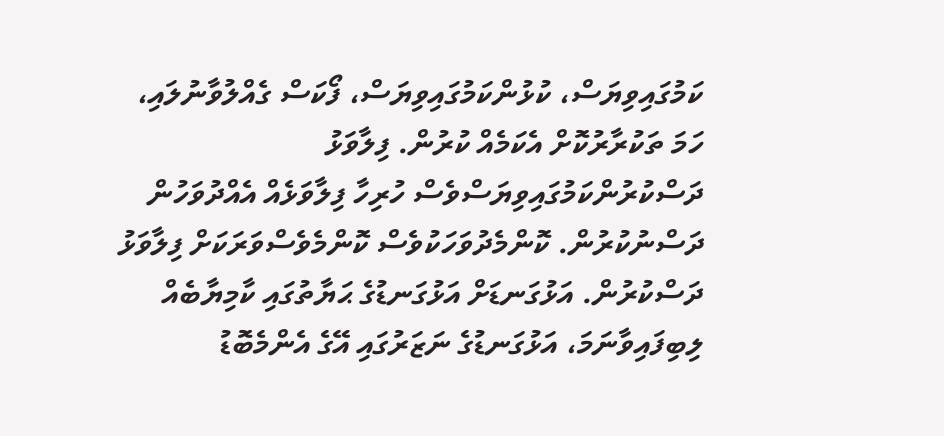ކަމުގައިވިޔަސް، ކުޅުންކަމުގައިވިޔަސް، ފޯކަސް ގެއްލުވާނުލައި، ހަމަ ތަކުރާރުކޮށް އެކަމެއް ކުރުން. ފިލާވަޅު ދަސްކުރުންކަމުގައިވިޔަސްވެސް ހުރިހާ ފިލާވަޅެއް އެއްދުވަހުން ދަސްނުކުރުން. ކޮންމެދުވަހަކުވެސް ކޮންމެވެސްވަރަކަށް ފިލާވަޅު ދަސްކުރުން. އަޅުގަނޑަށް އަޅުގަނޑުގެ ޙަޔާތުގައި ކާމިޔާބެއް ލިބިފައިވާނަމަ، އަޅުގަނޑުގެ ނަޒަރުގައި އޭގެ އެންމެބޮޑު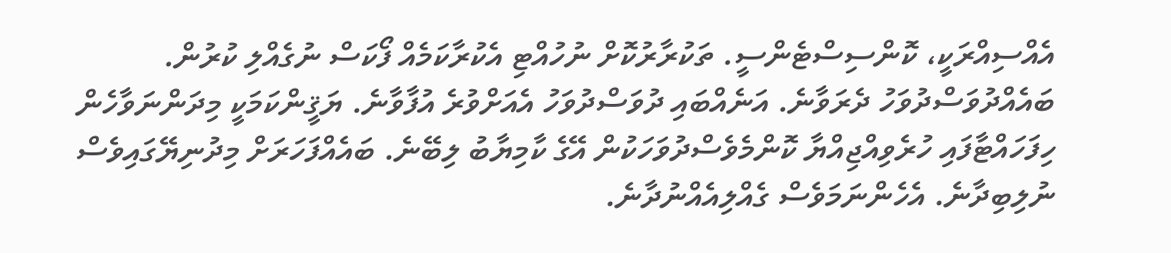އެއްސިއްރަކީ، ކޮންސިސްޓެންސީ. ތަކުރާރުކޮށް ނުހުއްޓި އެކުރާކަމެއް ފޯކަސް ނުގެއްލި ކުރުން. ބައެއްދުވަސްދުވަހު ދެރަވާނެ. އަނެއްބައި ދުވަސްދުވަހު އެއަށްވުރެ އުފާވާނެ. ޔަޤީންކަމަކީ މިދަންނަވާހެން ހިފަހައްޓާފައި ހުރެވިއްޖިއްޔާ ކޮންމެވެސްދުވަހަކުން އޭގެ ކާމިޔާބު ލިބޭނެ. ބައެއްފަހަރަށް މިދުނިޔޭގައިވެސް ނުލިބިދާނެ. އެހެންނަމަވެސް ގެއްލިއެއްނުދާނެ.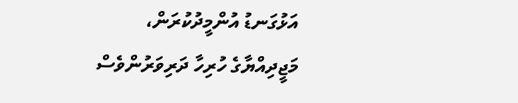އަޅުގަނޑު އުންމީދުކުރަން، މަޖީދިއްޔާގެ ހުރިހާ ދަރިވަރުންވެސް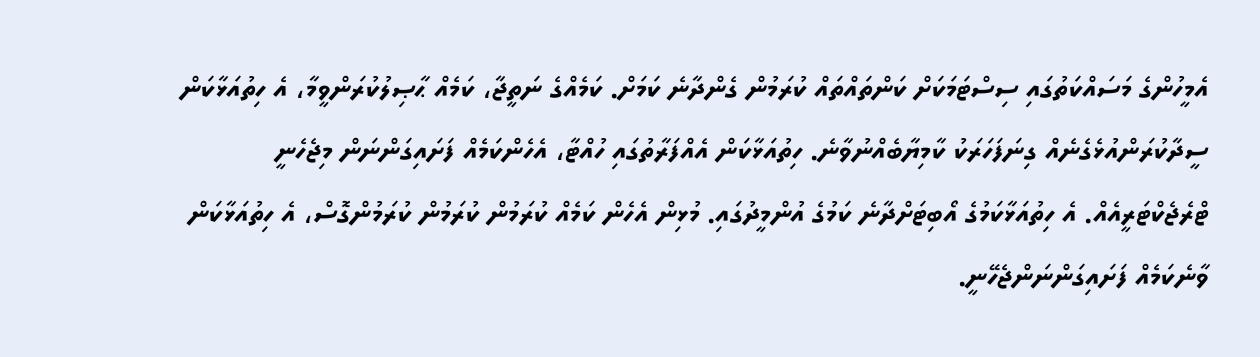އެމީހުންގެ މަސައްކަތުގައި ސިސްޓަމަކަށް ކަންތައްތައް ކުރަމުން ގެންދާނެ ކަމަށް. ކަމެއްގެ ނަތީޖާ، ކަމެއް ޙާޞިލުކުރަންވީމާ، އެ ހިތުއަޅާކަން ސީދާކުރަންއުޅެގެނެއް ގިނަފަހަރަކު ކާމިޔާބެއްނުވާނެ. ހިތުއަޅާކަން އެއްފަރާތުގައި ހުއްޓާ، އެހެންކަމެއް ފަށައިގަންނަން މިޖެހެނީ ޓްރެޖެކްޓަރީއެއް. އެ ހިތުއަޅާކަމުގެ އޯބިޓަށްދާނެ ކަމުގެ އުންމީދުގައި. މުޅިން އެހެން ކަމެއް ކުރަމުން ކުރަމުން ކުރަމުންގޮސް، އެ ހިތުއަޅާކަން ވާނެކަމެއް ފަށައިގަންނަންޖެހޭނީ.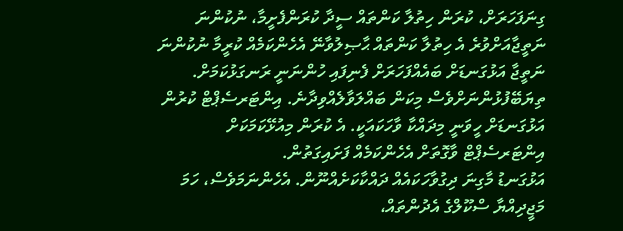ގިނަފަހަރަށް، ކުރަން ހިތުލާ ކަންތައް ސީދާ ކުރަންފެށީމާ، ނުކުންނަ ނަތީޖާއަށްވުރެ އެ ހިތުލާ ކަންތައް ޙާޞިލުވާނޭ އެހެންކަމެއް ކުރީމާ ނުކުންނަ ނަތީޖާ އަޅުގަނޑަށް ބައެއްފަހަރަށް ފެނިފައި ހުންނަނީ ރަނގަޅުކަމަށް. ތިޔަބޭފުޅުންނަށްވެސް މިކަން ބައްލަވާލެއްވިދާނެ. އިންޓަރސެޕްޓް ކުރުން އަޅުގަނޑަށް ހީވަނީ މިދައްކާ ވާހަކައަކީ. އެ ކުރަން މިއުޅޭކަމަކަށް އިންޓަރސެޕްޓް ވާގޮތަށް އެހެންކަމެއް ފަށައިގަތުން.
އަޅުގަނޑު މާގިނަ ދިގުވާހަކައެއް ދައްކާކަށެއްނޫން. އެހެންނަމަވެސް، ހަމަ މަޖީދިއްޔާ ސްކޫލްގެ އެދުންތައް،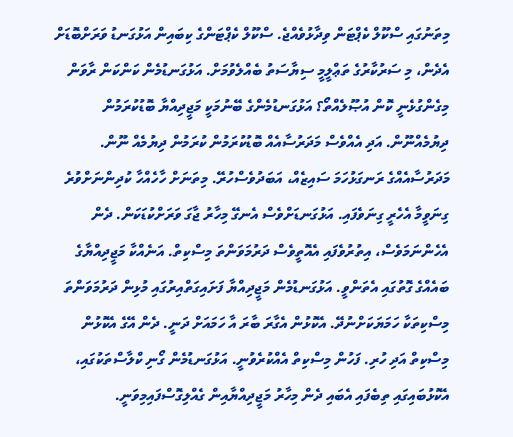މިތަނުގައި ސްކޫލް ކެޕްޓަން ވިދާޅުވެއްޖެ. ސްކޫލް ކެޕްޓަންގެ ކިބައިން އަޅުގަނޑު ވަރަށްބޮޑަށް އެދެން، މި ސަރުކާރުގެ ތަޢްލީމީ ސިޔާސަތު ބެއްލެވުމަށް. އަޅުގަނޑުމެން ކަންކަން ރާވަން މިގެންގުޅެނީ ކޮން އުޞޫލެއްތޯ؟ އަޅުގަނޑުމެންގެ ބޭނުމަކީ މަޖީދިއްޔާ ބޮޑުކުރަމުން ދިޔުމެއްނޫން. އަދި އެއްވެސް މަދަރުސާއެއް ބޮޑުކުރަމުން ކުރަމުން ދިޔުމެއް ނޫން. މަދަރުސާއެއްގެ ރަނގަޅުހަމަ ސައިޒެއް، އަބަދުވެސްހުރޭ. މިތަނަށް ހާހެއްހާ ކުދިންނަށްވުރެ ގިނަވީމާ އެހެރީ ގިނަވެފައި. އަޅުގަނޑަށްވެސް އެނގޭ މިހާރު ޖާގަ ވަރަށްކުޑަކަން. ދެން އެހެންނަމަވެސް، އިތުރުވެފައި އެއޮތީވެސް ދަރުމަވަންތަ މިސްކިތް. އަނެއްކާ މަޖީދިއްޔާގެ ބައެއްގެ ގޮތުގައި އެތަންވީ. އަޅުގަނޑުމެން މަޖީދިއްޔާ ފަށައިގަތްއިރުގައި މުޅިން ދަރުމަވަންތަ މިސްކިތަކާ ހަމަޔަކަށްނުދޭ. އެކޮޅުން އެގާރަ ބާރަ އާ ހަމައަށް ދަނީ. ދެން އޭގެ އެކޮޅުން މިސްކިތް އަދި ހުރި. ފަހުން މިސްކިތް އެއްކުރެވުނީ. އަޅުގަނޑުމެން ގޯނި ކްލާސްތަކުގައި، އެކޮޅުބައިގައި ތިބެފައި އެބައި ދެން މިހާރު މަޖީދިއްޔާއިން ގެއްލިގޮސްފައިމިވަނީ.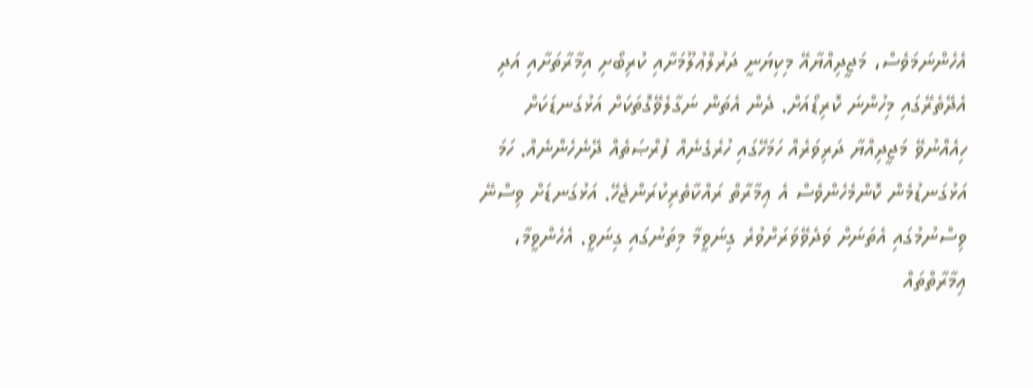އެހެންނަމަވެސް، މަޖީދިއްޔާއޭ މިކިޔަނީ ދަރުލްޢުލޫމަށާއި ކުރިބޯށި އިމާރާތަށާއި އަދި އެދޭތެރޭގައި މިހުންނަ ކޮރިޑޯއަށް. ދެން އެތަން ނަގާލެވޭގޮތަކަށް އަޅުގަނޑަކަށް ހިއެއްނުވޭ މަޖީދިއްޔާ ދަރިވަރެއް ހަމަހޭގައި ހުރެގެނެއް ފުރްޞަތެއް ދޭނެހެންނެއް. ހަމަ އަޅުގަނޑުމެން ކޮންމެހެންވެސް އެ ޢިމާރާތް ރައްކާތެރިކުރަންޖެހޭ. އަޅުގަނޑަށް ވިސްނޭ ވިސްނުމުގައި އެތަނަށް ވަދެވޭވަރަށްވުރެ ގިނަވީމާ މިތަނުގައި ގިނަވީ. އެހެންވީމާ، ޢިމާރާތްތައް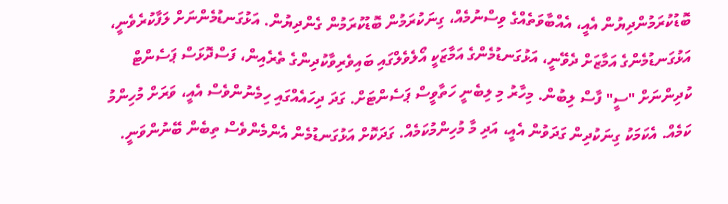ބޮޑުކުރަމުންދިޔުން އެއީ، އެއްބާވަތެއްގެ ވިސްނުމެއް، ގިނަކުރަމުން ބޮޑުކުރަމުން ގެންދިޔުން. އަޅުގަނޑުމެންނަށް ލަފާކުރެވެނީ، އަޅުގަނޑުމެންގެ އަމާޒަށް ދެވޭނީ، އަޅުގަނޑުމެންގެ އަމާޒަކީ އޯލެވެލްގައި ބައިވެރިވާކުދިންގެ ތެރެއިން، ފަސްދޮޅަސް ޕަސެންޓް ކުދިންނަށް "ސީ" ފާސް ލިބުން. މިހާރު މި ލިބެނީ ހަތާވީސް ޕަސެންޓަށް. ގަދަ ދިހައެއްގައި ހިމެނުންވެސް އެއީ، ވަރަށް މުހިންމު ކަމެއް. އެކަމަކު ގިނަކުދިން ގަދަވުން އެއީ، އަދި މާ މުހިންމުކަމެއް. ގަދަކޮށް އަޅުގަނޑުމެން އެންމެންވެސް ތިބެން ބޭނުންވަނީ.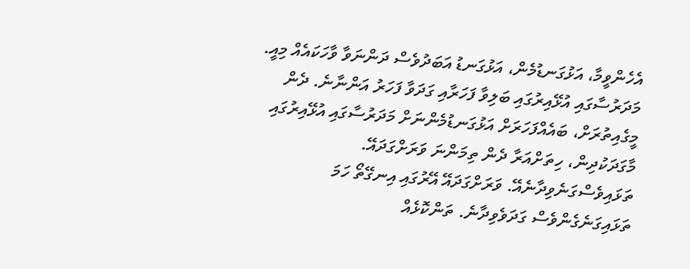އެހެންވީމާ، އަޅުގަނޑުމެން، އަޅުގަނޑު އަބަދުވެސް ދަންނަވާ ވާހަކައެއް މިއީ. މަދަރުސާގައި އުޅޭއިރުގައި ބަލިވާ ފަހަރާއި ގަދަވާ ފަހަރު އަންނާނެ. ދެން މީގެއިތުރަށް، ބައެއްފަހަރަށް އަޅުގަނޑުމެންނަށް މަދަރުސާގައި އުޅޭއިރުގައި މާގަދަކުދިން، ހިތަށްއަރާ ދެން ތިމަންނަ ވަރަށްގަދައޭ. ތަޅައިވެސްގަނެވިދާނެއޭ. ވަރަށްގަދައޭ އޭރުގައި އިނގޭތޯ ހަމަ ތަޅައިގަނެގެންވެސް ގަދަވެވިދާނެ. ތަންކޮޅެއް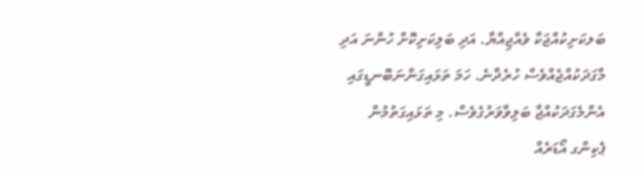ބަލކަށިކުއްޖަކާ ވެއްޖިއްޔާ. އަދި ބަލިކަށިކޮށް ހުންނަ އަދި މާގަދަކުއްޖެއްވެސް ހުރެދާނެ. ހަމަ ތަޅައިގަންނަބޮނޑީގައި އެންމެގަދަކުއްޖާ ބަލިވާވަރުގެވެސް. މި ތަޅައިގަތުމުން ޕެކިންގ އޯޑަރެއް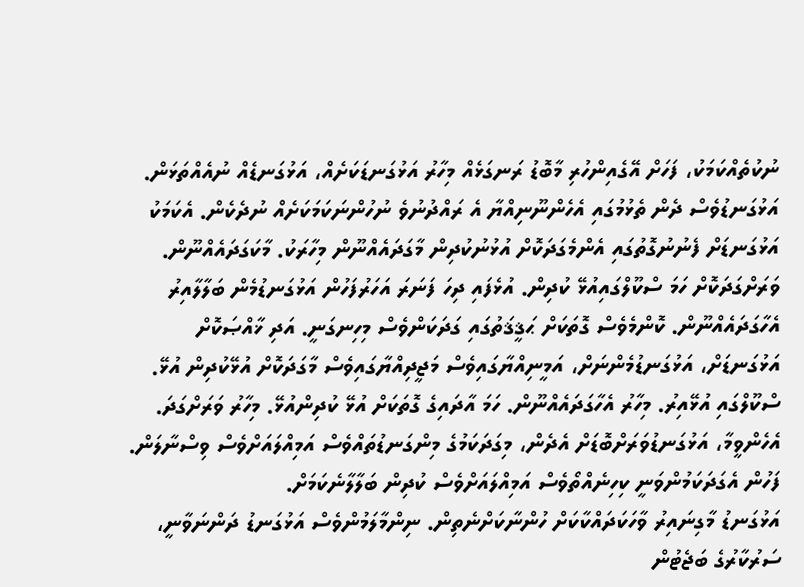ނުކުތެއްކަމަކު، ފަހަށް އޭގެއިންހުރި މާބޮޑު ރަނގަޅެއް މިހާރު އަޅުގަނޑަކަށެއް، އަޅުގަނޑެއް ނުއެއްތަޅަން. އަޅުގަނޑުވެސް ދެން ތެޅުމުގައި އެހެންނޫނިއްޔާ އެ ރައްދުނުވެ ނުހުންނަކަމަކަށެއް ނުދެކެން. އެކަމަކު އަޅުގަނޑަށް ފެނުނުގޮތުގައި އެންމެގަދަކޮށް އުޅުނުކުދިން މާގަދައެއްނޫން މިހާރަކު. މާކަގަދައެއްނޫން. ވަރަށްގަދަކޮށް ހަމަ ސްކޫލްގައިއުޅޭ ކުދިން. އުޅެފައި ދިހަ ފަނަރަ އަހަރުފަހުން އަޅުގަނޑުމެން ބަލާލާއިރު އެހާގަދައެއްނޫން. ކޮންމެވެސް ގޮތަކަށް ޙަޤީޤަތުގައި ގަދަކަންވެސް މިހިނގަނީ. އަދި ޚާއްޞަކޮށް އަޅުގަނޑަށް، އަޅުގަނޑުމެންނަށް، އަމީނިއްޔާގައިވެސް މަޖީދިއްޔާގައިވެސް މާގަދަކޮށް އުޅޭކުދިން އުޅޭ. ސްކޫލްގައި އުޅޭއިރު. މިހާރު އެހާގަދައެއްނޫން. ހަމަ އާދައިގެ ގޮތަކަށް އުޅޭ ކުދިންއުޅޭ. މިހާރު ވަރަށްގަދަ. އެހެންވީމާ، އަޅުގަނޑުވަރަށްބޮޑަށް އެދެން، މިގަދަކަމުގެ މިންގަނޑުތައްވެސް އަމިއްލައަށްވެސް ވިސްނާލަން. ފަހުން އެގަދަކަމުންވަނީ ކިހިނެއްތޯވެސް އަމިއްލައަށްވެސް ކުދިން ބަލާލާނެކަމަށް.
އަޅުގަނޑު މާގިނައިރު ވާހަކަދައްކާކަށް ހުންނާކަށްނެތިން. ނިންމާލަމުންވެސް އަޅުގަނޑު ދަންނަވާނީ، ސަރުކާރުގެ ބަޖެޓުން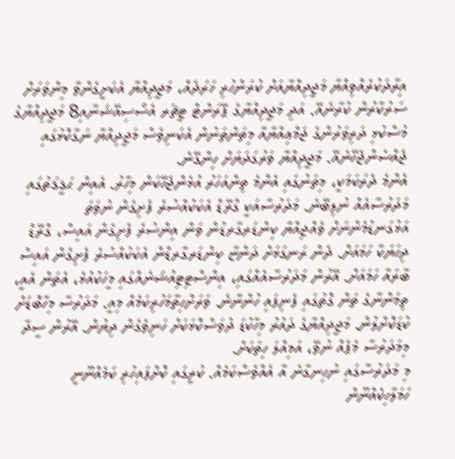އިރާދަކުރެއްވިއްޔާ މަޖީދިއްޔާއަށް ކުރަންހުރި ޚަރަދެއް، މަޖީދިއްޔާ އެކަށީގެންވާ މިންވަރަށް ސަރުކާރުން ކުރާނެއޭ. އަދި މަޖީދިއްޔާގެ ޕޭރަންޓް ޓީޗަރ އެސޯސިއޭޝަނާއި8 މަޖީދިއްޔާގެ މުސްކުޅި ދަރިވަރުންގެ ޖަމްޢިއްޔާއާ މިތަންތަނުން އެކަނިވެސް މަޖީދިއްޔާ ނަގާކޮޅުގައި ޖެއްސެންޖެހޭނެއޭ. މަޖީދިއްޔާ ވަރުގަދަޔަށް ހިންގޭނެ.
އެންމެ ދެރަކަމަކީ، މިތަނުގައި އެންމެ ތިންއަހަރު އުޅެންޖެހޭކަން މިހާރު. އެއިން ޙަޤީޤަތުގައި މަދަރުސާއެއް ނުލިބޭނެ. މަދަރުސާއަކީ ގްރޭޑް އެކަކުއްސުރެ ފެށިގެން ނުވަތަ އަޅުގަނޑުމެންނަށް ވެއްޖިއްޔާ ކިންޑަރގާރޑުން ވަން އިންސުރެ ފެށިގެން އައިސް، ގްރޭޑް ދިހަޔަކާ ހަމައަށް. ދެން ރަނގަޅަށް ދަންޏާ ކިންޑަރގާރޑްން އެކަކުއްސުރެ ފެށިގެން އައިސް ބާރައާ ހަމައަށް. އޭރުން މަދަރުސާއެއްގައި، އިންސްޓިޓިއުޝަނެއްގައި މީހަކުއުޅެ، އެތަން އެއީ، ތިމަންނާގެ ތަން ގޮތުގައި ފެނިފައި ހުންނާނެ. ވަރަށްހިތާމަހުރިކަމެއް މިއީ. މަދަރުސާ މިހާބޮޑަށް ކުޑަކޮށްލުން. މަޖީދިއްޔާގެ ދައުރު މިހާކުޑަ ދުވަސްކޮޅަކަށް ހަނިވެގެން ދިޔުން. އޭރުން ސީދާ މިމަދަރުސާ މެޕެއް ނުވޭ، އަމިއްލަ ހިތަކަށް.
މި މަދަރުސާގައި ނުހިނގާނެ އާ އެއްވެސްކަމެއް. ކުރީގައި ކޮށްފައިހުރި ކަމެއްނޫނީ ހަމަލާހިކެއްނޫން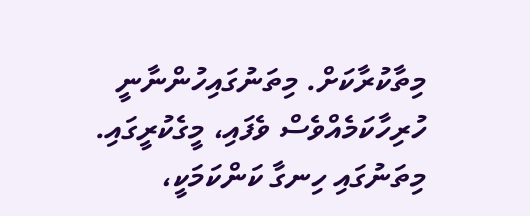މިތާކުރާކަށް. މިތަނުގައިހުންނާނީ ހުރިހާކަމެއްވެސް ވެފައި، މީގެކުރީގައި. މިތަނުގައި ހިނގާ ކަންކަމަކީ،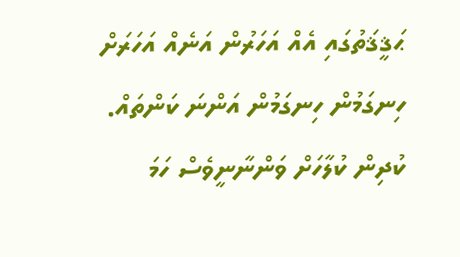ޙަޤީޤަތުގައި އެއް އަހަރުން އަނެއް އަހަރަށް ހިނގަމުން ހިނގަމުން އަންނަ ކަންތައް. ކުދިން ކުލާހަށް ވަންނާނީވެސް ހަމަ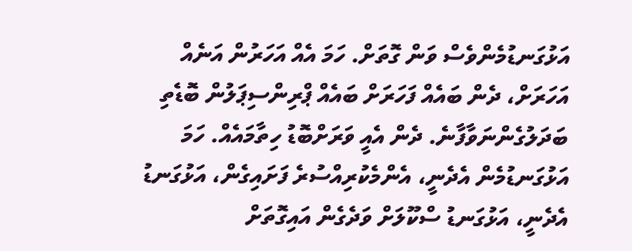އަޅުގަނޑުމެންވެސް ވަން ގޮތަށް. ހަމަ އެއް އަހަރުން އަނެއް އަހަރަށް، ދެން ބައެއް ފަހަރަށް ބައެއް ޕްރިންސިޕަލުން ބޮޑެތި ބަދަލުގެންނަވާފާނެ. ދެން އެއީ ވަރަށްބޮޑު ހިތާމައެއް. ހަމަ އަޅުގަނޑުމެން އެދެނީ، އެންމެކުރިއްސުރެ ފަށައިގެން، އަޅުގަނޑު އެދެނީ، އަޅުގަނޑު ސްކޫލަށް ވަދެގެން އައިގޮތަށް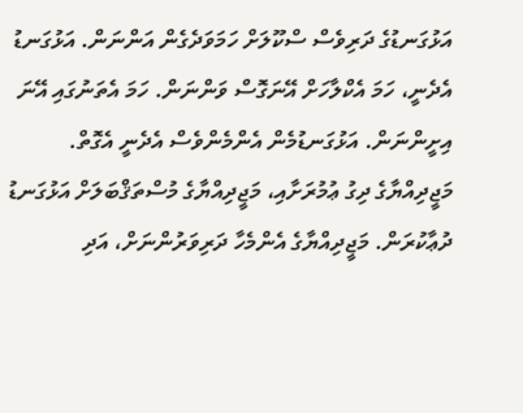އަޅުގަނޑުގެ ދަރިވެސް ސްކޫލަށް ހަމަވަދެގެން އަންނަން. އަޅުގަނޑު އެދެނީ، ހަމަ އެކްލާހަށް އޭނަގޮސް ވަންނަން. ހަމަ އެތަނުގައި އޭނަ އިށީންނަން. އަޅުގަނޑުމެން އެންމެންވެސް އެދެނީ އެގޮތް.
މަޖީދިއްޔާގެ ދިގު ޢުމުރަށާއި، މަޖީދިއްޔާގެ މުސްތަޤްބަލަށް އަޅުގަނޑު ދުޢާކުރަން. މަޖީދިއްޔާގެ އެންމެހާ ދަރިވަރުންނަށް، އަދި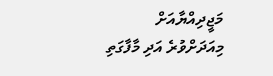މަޖީދިއްޔާއަށް މިއަދަށްވުރެ އަދި މާފާގަތި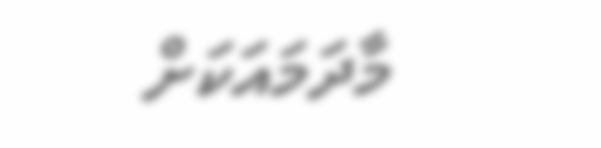މާދަމައަކަށް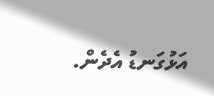އަޅުގަނޑު އެދެން.